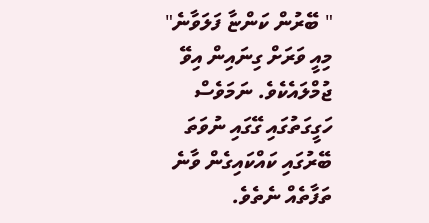" ބޭރުން ކަންޏާ ފަލަވާނެ" މިއީ ވަރަށް ގިނައިން އިވޭ ޖުމްލައެކެވެ. ނަމަވެސް ހަގީގަތުގައި ގޭގައި ނުވަތަ ބޭރުގައި ކައްކައިގެން ވާނެ ތަފާތެއް ނެތެވެ.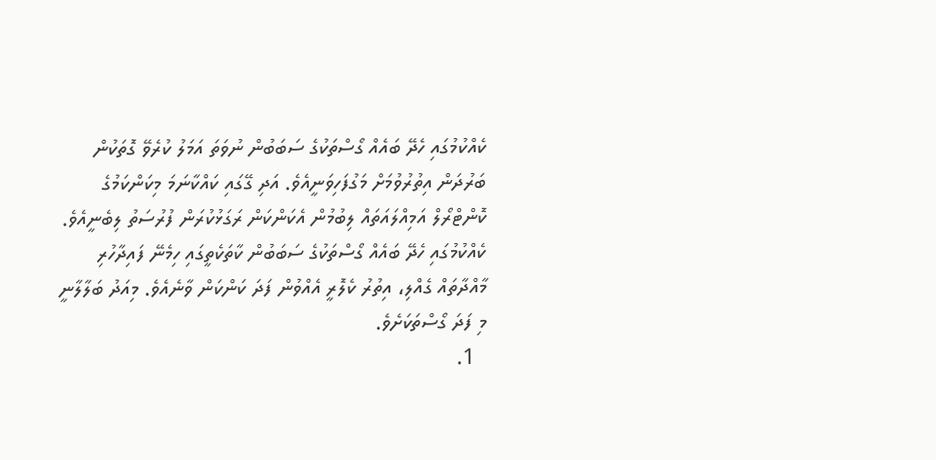ކެއްކުމުގައި ހެދޭ ބައެއް ގޯސްތަކުގެ ސަބަބުން ނުވަތަ އަމަލު ކުރެވޭ ގޮތަކުން ބަރުދަން އިތުރުވުމަށް މަގުފަހިވަނީއެވެ. އަދި ގޭގައި ކައްކާނަމަ މިކަންކަމުގެ ކޮންޓްރޯލް އަމިއްލައަތައް ލިބުމުން އެކަންކަން ރަގަޅުކުރަން ފުރުސަތު ލިބެނީއެވެ. ކެއްކުމުގައި ހެދޭ ބައެއް ގޯސްތަކުގެ ސަބަބުން ކާތަކެތީގައި ހިމެނޭ ފައިދާހުރި މާއްދާތައް ގެއްލި، އިތުރު ކެލޮރީ އެއްވުން ފަދަ ކަންކަން ވާނެއެވެ. މިއަދު ބަލާލާނީ މި ފަދަ ގޯސްތަކަށެވެ.
  1.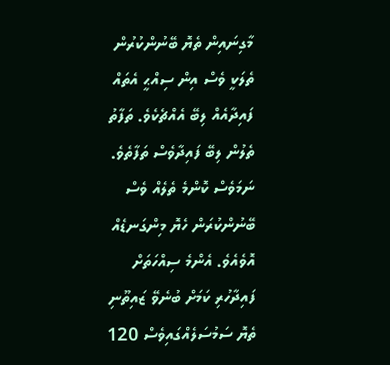މާގިނައިން ތެޔޮ ބޭނުންކުރުން
ތެލަކީ ވެސް އިން ސިއްޙީ އެތައް ފައިދާއެއް ލިބޭ އެއްޗެކެވެ. ތަފާތު ތެލުން ލިބޭ ފައިދާވެސް ތަފާތެވެ. ނަމަވެސް ކޮންމެ ތެލެއް ވެސް ބޭނުންކުރަން ހެޔޮ މިންގަނޑެއް އޮވެއެވެ. އެންމެ ސިއްހަތަށް ފައިދާހުރި ކަމަށް ބުނެވޭ ޒައިތޫނި ތެޔޮ ސަމުސަލެއްގައިވެސް 120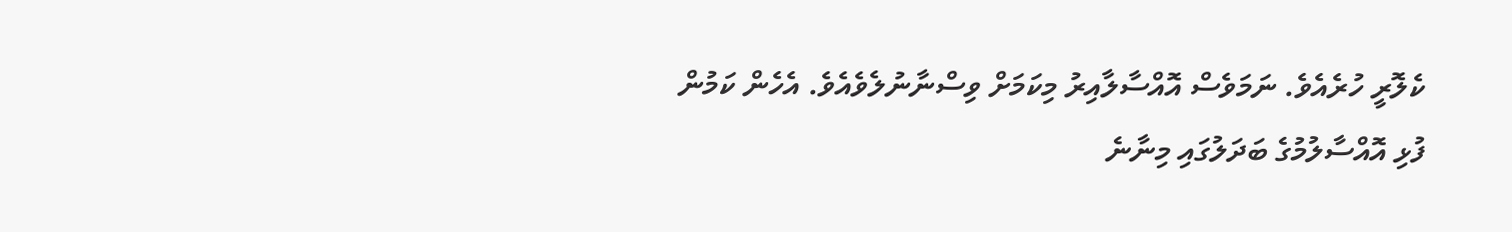ކެލޮރީ ހުރެއެވެ. ނަމަވެސް އޮއްސާލާއިރު މިކަމަށް ވިސްނާނުލެވެއެވެ. އެހެން ކަމުން ފުޅި އޮއްސާލުމުގެ ބަދަލުގައި މިނާނެ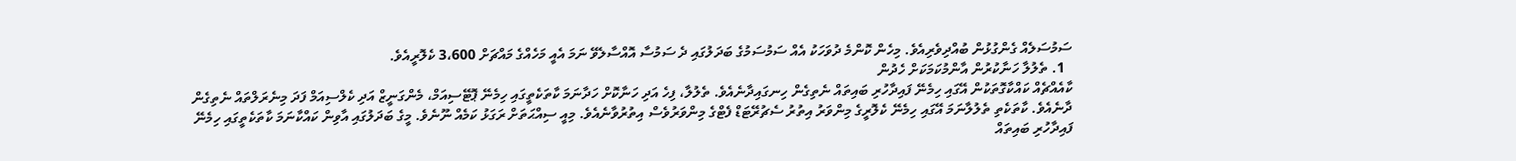ސަމުސަލެއް ގެންގުޅުން ބުއްދިވެރިއެވެ. މިހެން ކޮންމެ ދުވަހަކު އެއް ސަމުސަމުގެ ބަދަލުގައި ދެ ސަމުސާ އޮއްސާލެވޭ ނަމަ އެއީ މަހެއްގެ މައްޗަށް 3،600 ކެލޮރީއެވެ.
  1. ތެލުލާ ހަނާކުރުން އާންމުކަމަކަށް ހެދުން
ކާއެއްޗެއް ކައްކާގޮތަކުން އޭގައި ހިމެނޭ ފައިދާހުރި ބައިތައް ނެތިގެން ހިނގައިދާނެއެވެ. ތެލުލާ، ފިހެ އަދި ހަނާކޮށް ހަދާނަމަ ކާތަކެތީގައި ހިމެނޭ ޕޮޓޭސިއަމް، މެންގަނީޒް އަދި ކެލްސިއަމް ފަދަ މިނެރަލްތައް ނެތިގެން ދާނެއެވެ. ކާތަކެތި ތެލުލާނަމަ އޭގައި ހިމެނޭ ކެލޮރީގެ މިންވަރު އިތުރު ސެޗުރޭޓަޑް ފެޓްގެ މިންވަރުވެސް އިތުރުވާނެއެވެ. މިއީ ސިއްޙަތަށް ރަގަޅު ކަމެއް ނޫނެވެ. މީގެ ބަދަލުގައި އާވިން ކައްކާނަމަ ކާތަކެތީގައި ހިމެނޭ ފައިދާހުރި ބައިތައް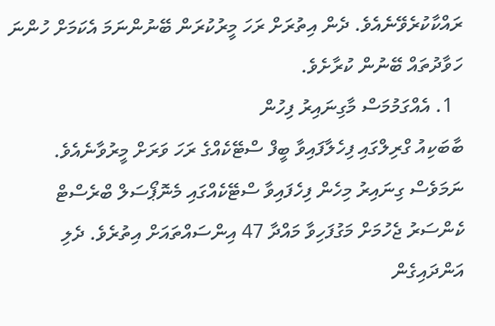ރައްކާކުރެވޭނެއެވެ. ދެން އިތުރަށް ރަހަ މީރުކުރަން ބޭނުންނަމަ އެކަމަށް ހުންނަ ހަވާދުތައް ބޭނުން ކުރާށެވެ.
  1. އެއްގަމުމަސް މާގިނައިރު ފިހުން
ބާބަކިއު ގްރިލްގައި ފިހެލާފައިވާ ބީފް ސްޓޭކެއްގެ ރަހަ ވަރަށް މީރުވާނެއެވެ. ނަމަވެސް ގިނައިރު މިހެން ފިހެފައިވާ ސްޓޭކެއްގައި މެނޮޕޯސަލް ބްރެސްޓް ކެންސަރު ޖެހުމަށް މަގުފަހިވާ މައްދާ 47 އިންސައްތައަށް އިތުރެވެ. ދެލި އަންދައިގެން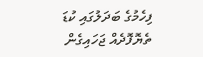ފިހެމުގެ ބަދަލުގައި ކުޑަ ތެޔޮފޮދެއް ޖަހައިގެން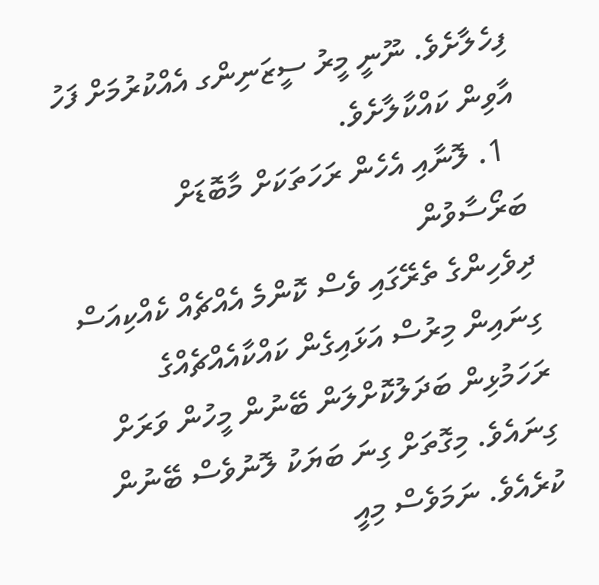ފިހެލާށެވެ. ނޫނީ މީރު ސީޒަނިންގ އެއްކުރުމަށް ފަހު އާވިން ކައްކާލާށެވެ.
  1. ލޮނާއި އެހެން ރަހަތަކަށް މާބޮޑަށް ބަރޯސާވުން
ދިވެހިންގެ ތެރޭގައި ވެސް ކޮންމެ އެއްޗެއް ކެއްކިއަސް ގިނައިން މިރުސް އަޅައިގެން ކައްކާއެއްޗެއްގެ ރަހަމުޅިން ބަދަލުކޮށްލަން ބޭނުން މީހުން ވަރަށް ގިނައެވެ. މިގޮތަށް ގިނަ ބަޔަކު ލޮނުވެސް ބޭނުން ކުރެއެވެ. ނަމަވެސް މިއީ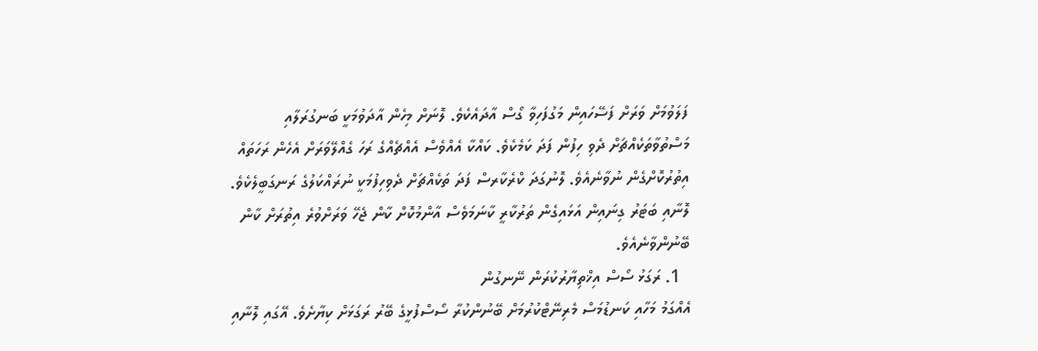ފަލަވުމަށް ވަރަށް ފަސޭހައިން މަގުފަހިވާ ގޯސް އާދައެކެވެ. ލޮނަށް މިހެން އާދަވުމަކީ ބަނގުރަލާއި މަސްތުވާތަކެއްޗަށް ދެވި ހިފުން ފަދަ ކަމެކެވެ. ކައްކާ އެއްވެސް އެއްޗެއްގެ ރަހަ ގެއްލޭވަރަށް އެހެން ރަހަތައް އިތުރުކޮށްގެން ނުވާނެއެވެ. ލޮނުގަދަ ކްރެކާރސް ފަދަ ތަކެއްޗަށް ދެވިހިފުމަކީ ނުރައްކަލުގެ ރަނގަބީލެކެވެ. ލޮނާއި ބަޓަރު ގިނައިން އަޅައިގެން ތަރުކާރީ ކާނަމަވެސް އާންމުކޮށް ކާން ޖެހޭ ވަރަށްވުރެ އިތުރަށް ކާން ބޭނުންވާނެއެވެ.
  1. ރަގަޅު ސޯސް އިޚްތިޔާރުކުރަން ނޭނގުން
އެއްގަމު މަހާއި ކަނޑުމަސް މެރިނޭޓްކުރުމަށް ބޭނުންކުރާ ސޯސްފުޅީގެ ބޭރު ރަގަޅަށް ކިޔާށެވެ. އޭގައި ލޮނާއި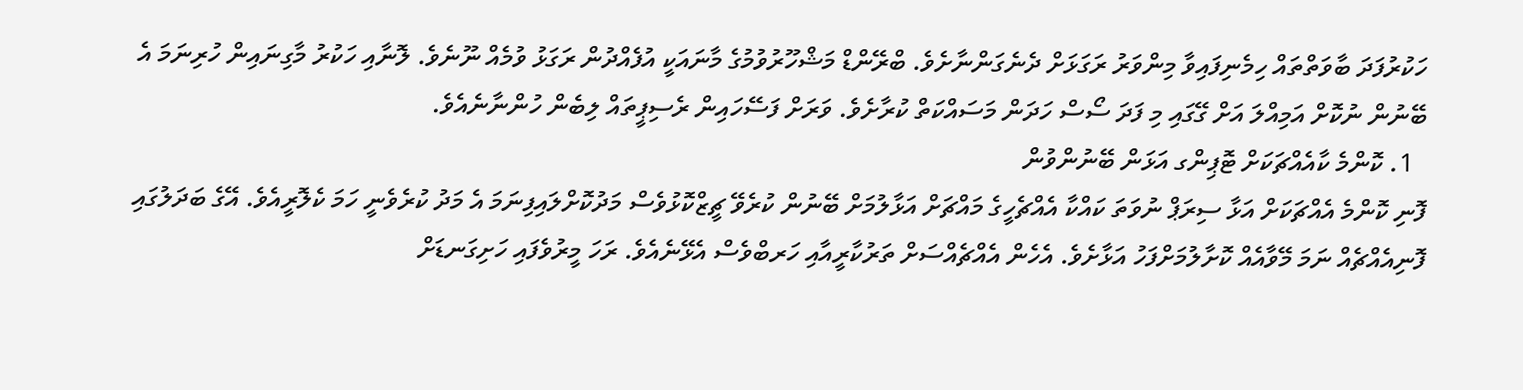ހަކުރުފަދަ ބާވަތްތައް ހިމެނިފައިވާ މިންވަރު ރަގަޅަށް ދެނެގަންނާށެވެ. ބްރޭންޑް މަޝްހޫރުވުމުގެ މާނައަކީ އުފެއްދުން ރަގަޅު ވުމެއް ނޫނެވެ. ލޮނާއި ހަކުރު މާގިނައިން ހުރިނަމަ އެ ބޭނުން ނުކޮށް އަމިއްލަ އަށް ގޭގައި މި ފަދަ ސޯސް ހަދަން މަސައްކަތް ކުރާށެވެ. ވަރަށް ފަސޭހައިން ރެސިޕީތައް ލިބެން ހުންނާނެއެވެ.
  1. ކޮންމެ ކާއެއްޗަކަށް ޓޮޕިންގ އަޅަން ބޭނުންވުން
ފޮނި ކޮންމެ އެއްޗަކަށް އަޅާ ސިރަޕް ނުވަތަ ކައްކާ އެއްޗެހީގެ މައްޗަށް އަޅާލުމަށް ބޭނުން ކުރެވޭ ޗީޒްކޮޅުވެސް މަދުކޮށްލައިފިނަމަ އެ މަދު ކުރެވެނީ ހަމަ ކެލޮރީއެވެ. އޭގެ ބަދަލުގައި ފޮނިއެއްޗެއް ނަމަ މޭވާއެއް ކޮށާލުމަށްފަހު އަޅާށެވެ. އެހެން އެއްޗެއްސަށް ތަރުކާރީއާއި ހަރބްވެސް އެޅޭނެއެވެ. ރަހަ މީރުވެފައި ހަށިގަނޑަށް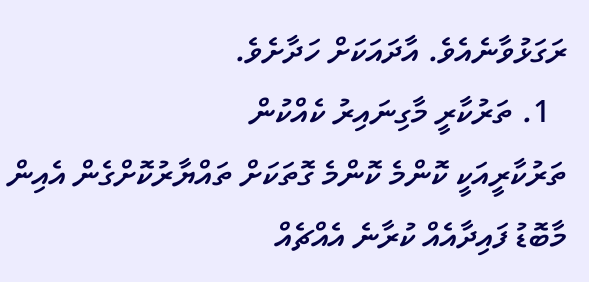ރަގަޅުވާނެއެވެ. އާދައަކަށް ހަދާށެވެ.
  1. ތަރުކާރީ މާގިނައިރު ކެއްކުން
ތަރުކާރީއަކީ ކޮންމެ ކޮންމެ ގޮތަކަށް ތައްޔާރުކޮށްގެން އެއިން މާބޮޑު ފައިދާއެއް ކުރާނެ އެއްޗެއް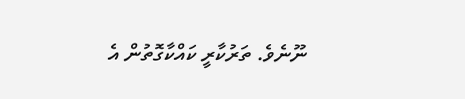ނޫނެވެ. ތަރުކާރީ ކައްކާގޮތުން އެ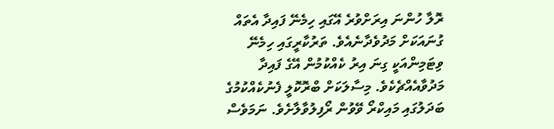ރޮލާ ހުންނަ އިރަށްވުރެ އޭގައި ހިމެނޭ ފައިދާ އެތައް ގުނައަކަށް މަދުވެދާނެއެވެ. ތަރުކާރީގައި ހިމެނޭ ވިޓަމިންއަކީ ގިނަ އިރު ކެއްކުމުން އޭގެ ފައިދާ މަދުވާއެއްޗެކެވެ. މިސާލަކަށް ބްރޮކޮލީ ފެނުކެއްކުމުގެ ބަދަލުގައި މައިކްރޯ ވޭވުން ރޯފިލުވާލާށެވެ. ނަމަވެސް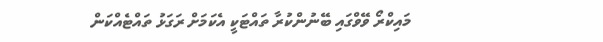މައިކްރޯ ވޭވްގައި ބޭނުންކުރާ ތައްޓަކީ އެކަމަށް ރަގަޅު ތައްޓެއްކަން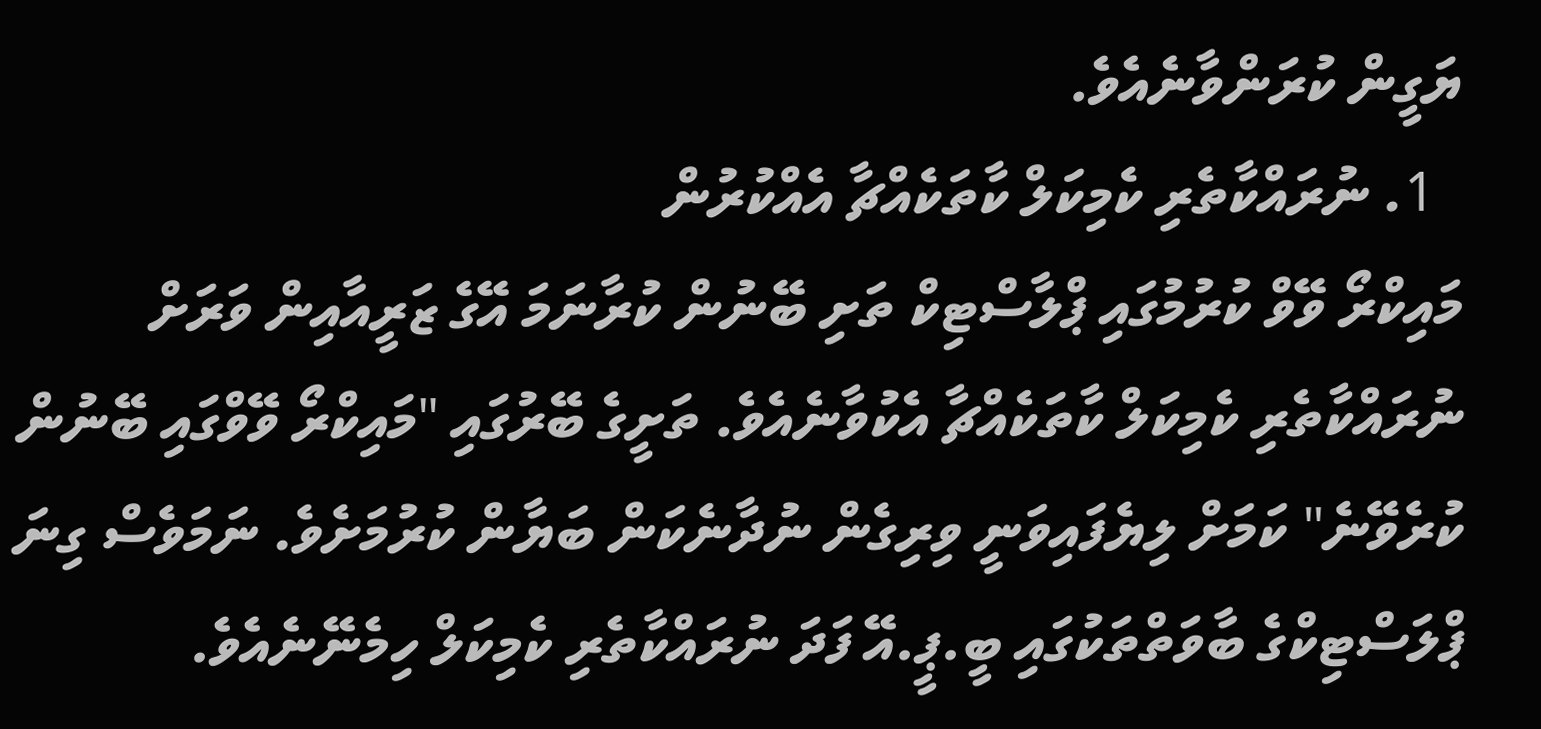ޔަގީން ކުރަންވާނެއެވެ.
  1. ނުރައްކާތެރި ކެމިކަލް ކާތަކެއްޗާ އެއްކުރުން
މައިކްރޯ ވޭވް ކުރުމުގައި ޕްލާސްޓިކް ތަށި ބޭނުން ކުރާނަމަ އޭގެ ޒަރީއާއިން ވަރަށް ނުރައްކާތެރި ކެމިކަލް ކާތަކެއްޗާ އެކުވާނެއެވެ. ތަށީގެ ބޭރުގައި "މައިކްރޯ ވޭވްގައި ބޭނުން ކުރެވޭނެ" ކަމަށް ލިޔެފައިވަނީ ވިރިގެން ނުދާނެކަން ބަޔާން ކުރުމަށެވެ. ނަމަވެސް ގިނަ ޕްލަސްޓިކްގެ ބާވަތްތަކުގައި ބީ.ޕީ.އޭ ފަދަ ނުރައްކާތެރި ކެމިކަލް ހިމެނޭނެއެވެ.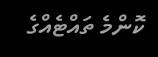ކޮންމެ ތައްޓެއްގެ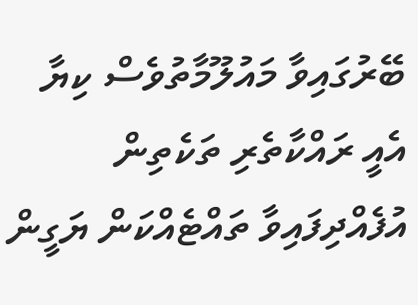ބޭރުގައިވާ މައުލޫމާތުވެސް ކިޔާ އެއީ ރައްކާތެރި ތަކެތިން އުފެއްދިފައިވާ ތައްޓެއްކަން ޔަގީން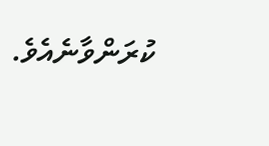ކުރަންވާނެއެވެ.